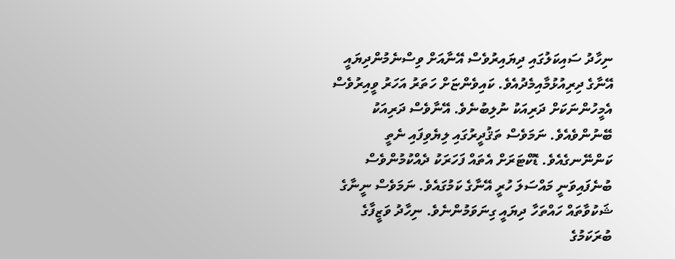ނިހާދު ސައިކަލުގައި ދިޔައިރުވެސް އޭނާއަށް ވިސްނެމުންދިޔައީ އޭނާގެ ދިރިއުޅުމާއިމެދުއެވެ. ކައިވެންޏަށް ހަތަރު އަހަރު ވީއިރުވެސް އެމީހުންނަކަށް ދަރިއަކު ނުލިބުނެވެ. އޭނާވެސް ދަރިއަކު ބޭނުންވެއެވެ. ނަމަވެސް ތަޤުދީރުގައި ލިޔެވިފައި ނެތީ ކަންނޭނގެއެވެ. ޑޮކްޓަރަށް އެތައް ފަހަރަކު ދެއްކުމުންވެސް ބުނެފައިވަނީ މައްސަލަ ހުރީ އޭނާގެ ކަމުގައެވެ. ނަމަވެސް ނީނާގެ ޝަކުވާތައް ހައްތަހާ ދިޔައީ ގިނަވަމުންނެވެ. ނިހާދު ވަޒީފާގެ ބުރަކަމުގެ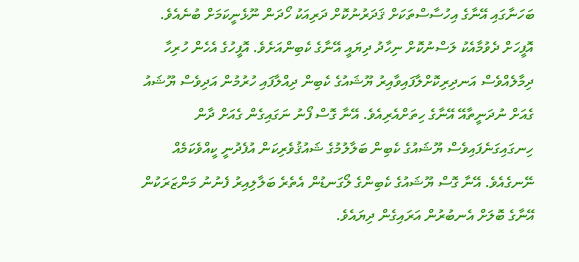ބަހަނާގައި އޭނާގެ އިހުސާސްތަކަށް ޤަދަރުނުކޮށް ދަރިއަކު ހޯދަން ނޫޅެނީކަމަށް ބުނެއެވެ.
އޮފީހަށް ދެވުމާއެކު ލަސްނުކޮށް ނިހާދު ދިޔައީ އޭނާގެ ކެބިންއަށެވެ. އޮފީހުގެ އެހެން ހުރިހާ ދިމާލެއްވެސް އަނދިރިކޮށްލާފައިވާއިރު ޔޫޝައުގެ ކެބިން ދިއްލާފައި ހުރުމުން އަދިވެސް ޔޫޝައު ގެއަށް ނުދަނީތާއޭ އޭނާގެ ހިތަށްއެރިއެވެ. އޭނާ ގޮސް ފޯނު ނަގައިގެން ގެއަށް ދާން ހިނގައިގަނެފައިވެސް ޔޫޝައުގެ ކެބިން ބަލާލުމުގެ ޝައުޤުވެރިކަން އުފެދުނީ ކީއްވެކަމެއް ނޭނގެއެވެ. އޭނާ ގޮސް ޔޫޝައުގެ ކެބިންގެ ލޯގަނޑުން އެތެރެ ބަލާލިއިރު ފެނުނު މަންޒަރަކުން އޭނާގެ ބޮލަށް އެނބުރުން އަރައިގެން ދިޔައެވެ.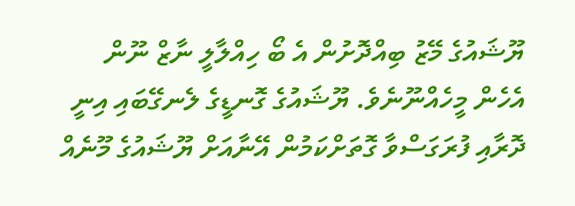ޔޫޝައުގެ މޭޒު ބިއްދޮށުން އެ ބޯ ހިއްލާލީ ނާޒް ނޫން އެހެން މީހެއްނޫނެވެ. ޔޫޝައުގެ ގޮނޑީގެ ލެނގޭބައި އިނީ ދޮރާއި ފުރަގަސްވާ ގޮތަށްކަމުން އޭނާއަށް ޔޫޝައުގެ މޫނެއް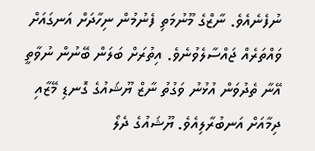ނުފެނެއެވެ. ނާޒްގެ މޫނުމަތި ފެނުމުން ނިހާދަށް އަނގައަށް ވައްތަރެއް ޖައްސާލެވުނެވެ. އިތުރަށް ބަލަން ބޭނުން ނުވާތީ އޭނާ ތެދުވަން އުޅުނު ވަގުތު ނާޒް ޔޫޝައުގެ ގޮނޑި މޭޒާއި ދިމާއަށް އަނބުރާލިއެވެ. ޔޫޝައުގެ ދެލޯ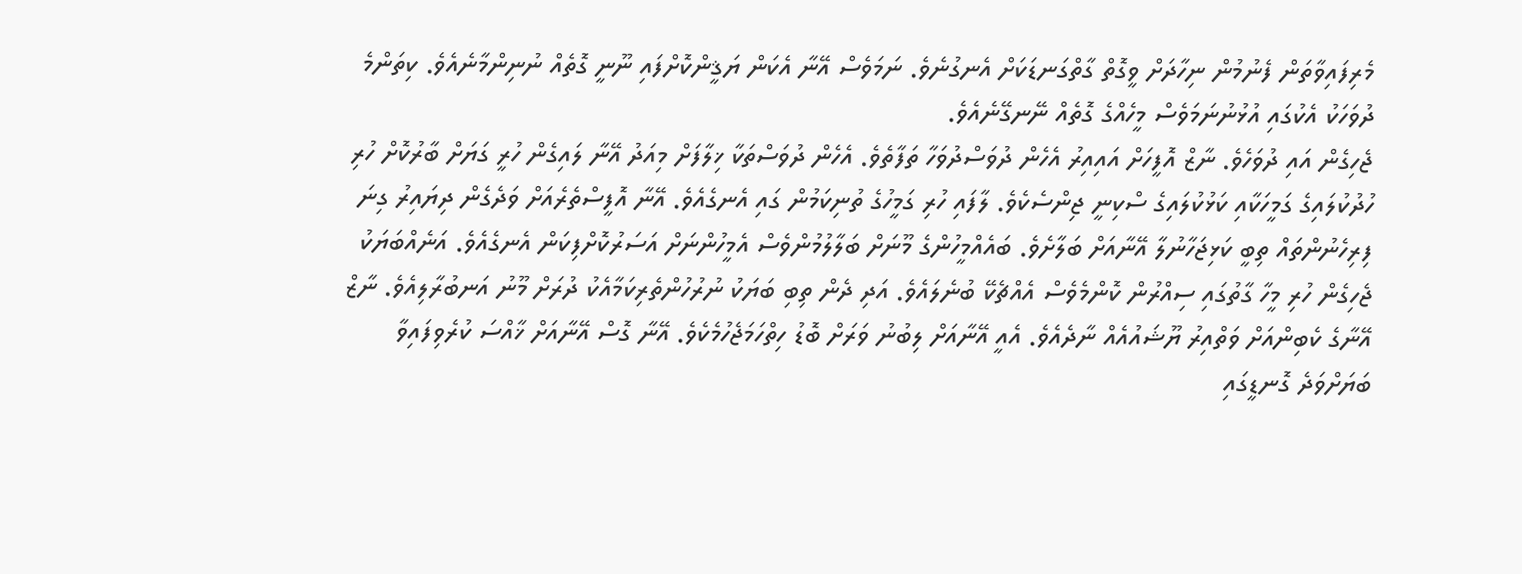މެރިފައިވާތަން ފެނުމުން ނިހާދަށް ވީގޮތް ގާތްގަނޑަކަށް އެނގުނެވެ. ނަމަވެސް އޭނާ އެކަން ޔަޤީންކޮށްފައި ނޫނީ ގޮތެއް ނުނިންމާނެއެވެ. ކިތަންމެ ދުވަހަކު އެކުގައި އުޅުނުނަމަވެސް މީހެއްގެ ގޮތެއް ނޭނގޭނެއެވެ.
ޖެހިގެން އައި ދުވަހެވެ. ނާޒް އޮފީހަށް އައިއިރު އެހެން ދުވަސްދުވަހާ ތަފާތެވެ. އެހެން ދުވަސްތަކާ ޚިލާފަށް މިއަދު އޭނާ ލައިގެން ހުރީ ގަޔަށް ބާރުކޮށް ހުރި ހުދުކުލައިގެ ގަމީހަކާއި ކަޅުކުލައިގެ ސްކިނީ ޖިންސެކެވެ. ލާފައި ހުރި ގަމީހުގެ ތުނިކަމުން ގައި އެނގެއެވެ. އޭނާ އޮފީސްތެރެއަށް ވަދެގެން ދިޔައިރު ގިނަ ފިރިހެނުންތައް ތިބީ ކަޅިޖަހާނުލާ އޭނާއަށް ބަލާށެވެ. ބައެއްމީހުންގެ މޫނަށް ބަލާލުމުންވެސް އެމީހުންނަށް އަސަރުކޮށްފިކަން އެނގެއެވެ. އަނެއްބަޔަކު ޖެހިގެން ހުރި މީހާ ގާތުގައި ސިއްރުން ކޮންމެވެސް އެއްޗެކޭ ބުނެލައެވެ. އަދި ދެން ތިބި ބަޔަކު ނުރުހުންތެރިކަމާއެކު ދުރަށް މޫނު އަނބުރާލިއެވެ. ނާޒް އޭނާގެ ކެބިންއަށް ވަތްއިރު ޔޫޝައުއެއް ނާދެއެވެ. އެއީ އޭނާއަށް ލިބުނު ވަރަށް ބޮޑު ހިތްހަމަޖެހުމެކެވެ. އޭނާ ގޮސް އޭނާއަށް ޚާއްސަ ކުރެވިފައިވާ ބަޔަށްވަދެ ގޮނޑީގައި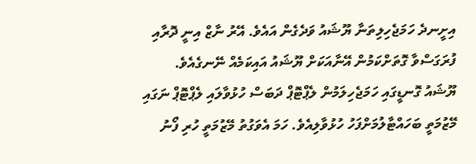އިށީނދެ ހަމަޖެހިލިތަނާ ޔޫޝައު ވަދެގެން އައެވެ. އޭރު ނާޒް އިނީ ދޮރާއި ފުރަގަސްވާ ގޮތަށްކަމުން އޭނާއަކަށް ޔޫޝައު އައިކަމެއް ނޭނގެއެވެ.
ޔޫޝައު ގޮނޑީގައި ހަމަޖެހިލަމުން ލެޕްޓޮޕް ދަބަސް ހުޅުވާލައި ލެޕްޓޮޕް ނަގައި މޭޒުމަތީ ބަހައްޓާލުމަށްފަހު ހުޅުވާލިއެވެ. ހަމަ އެވަގުތު މޭޒުމަތީ ހުރި ފޯނު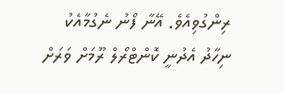ރިންގުވިއެވެ. އޭނާ ފޯނު ނެގުމާއެކު ނިހާދު އެދުނީ ކޮންޓްރޯލް ރޫމަށް ވަރަށް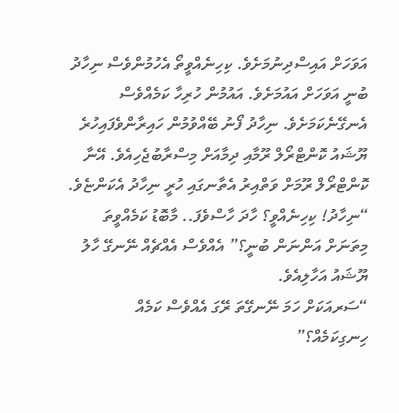އަވަހަށް އައިސްދިނުމަށެވެ. ކިހިނެއްވީތޯ އެހުމުންވެސް ނިހާދު ބުނީ އަވަހަށް އައުމަށެވެ. އައުމުން ހުރިހާ ކަމެއްވެސް އެނގޭނެކަމަށެވެ. ނިހާދު ފޯނު ބޭއްވުމުން ހައިރާންވެފައިހުރެ ޔޫޝައު ކޮންޓްރޯލް ރޫމާއި ދިމާއަށް މިސްރާބުޖެހިއެވެ. އޭނާ ކޮންޓްރޯލް ރޫމަށް ވަތްއިރު އެތާނގައި ހުރީ ނިހާދު އެކަންޏެވެ.
“ނިހާދު! ކިހިނެއްވީ؟ ހާދަ ހާސްވެފަ.. މާބޮޑު ކަމެއްވީތަ މިތަނަށް އަންނަން ބުނީ؟” އެއްވެސް އެއްޗެއް ނޭނގޭ ހާލު ޔޫޝައު އަހާލިއެވެ.
“ސަރއަކަށް ހަމަ ނޭނގޭތަ ރޭގަ އެއްވެސް ކަމެއް ހިނގިކަމެއް؟”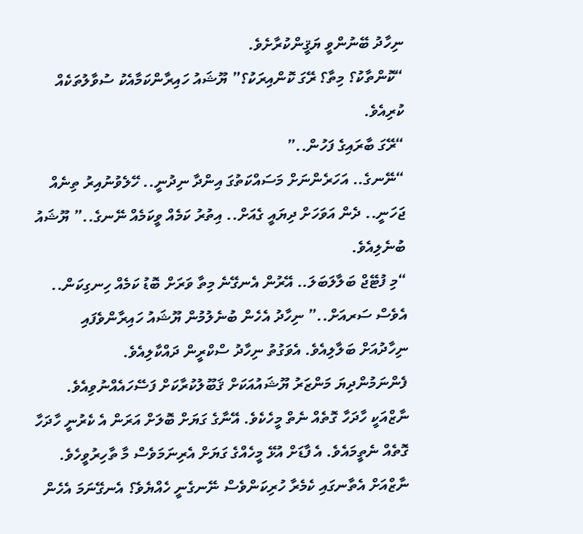ނިހާދު ބޭނުންވީ ޔަޤީންކުރާށެވެ.
“ކޮންތާކު؟ މިތާ؟ ރޭގަ ކޮންއިރަކު؟” ޔޫޝައު ހައިރާންކަމާއެކު ސުވާލުތަކެއް ކުރިއެވެ.
“ރޭގަ ބާރައިގެ ފަހުން..”
“ނޭނގެ.. އަހަރެންނަށް މަސައްކަތުގަ އިންދާ ނިދުނީ.. ހޭލެވުނުއިރު ތިނެއް ޖަހަނީ.. ދެން އަވަހަށް ދިޔައީ ގެއަށް.. އިތުރު ކަމެއް ވީކަމެއް ނޭނގެ..” ޔޫޝައު ބުނެލިއެވެ.
“މި ފުޓޭޖް ބަލާލަބަލަ.. އޭރުން އެނގޭނެ މިތާ ވަރަށް ބޮޑު ކަމެއް ހިނގިކަން.. އެވެސް ސަރއަށް..” ނިހާދު އެހެން ބުނެލުމުން ޔޫޝައު ހައިރާންވެފައި ނިހާދުއަށް ބަލާލިއެވެ. އެވަގުތު ނިހާދު ސްކްރީން ދައްކާލިއެވެ.
ފެންނަމުންދިޔަ މަންޒަރު ޔޫޝައުއަކަށް ޤަބޫލުކުރާކަށް ފަސޭހައެއްނުވިއެވެ. ނާޒްއަކީ ހާދަހާ ގޮތެއް ނެތް މީހެކެވެ. އޭނާގެ ގަޔަށް ބޮލަށް އަރަން އެ ކެރުނީ ހާދަހާ ގޮތެއް ނެތީމައެވެ. އެ ފާޑަށް އުޅޭ މީހެއްގެ ގަޔަށް އެރިނަމަވެސް މާ ތާހިރުވީހެވެ. ނާޒްއަށް އެތާނގައި ކެމެރާ ހުރިކަންވެސް ނޭނގެނީ ހެއްޔެވެ؟ އެނގޭނަމަ އެހެން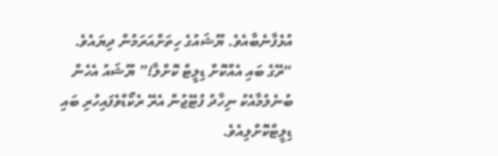އުޅެފާނެބާއެވެ. ޔޫޝައުގެ ހިތަށްއަރަމުން ދިޔައެވެ.
“ރޭގެ ބައި އެއްކޮށް ޑިލީޓް ކޮށްލާ!” ޔޫޝައު އެހެން ބުނެލުމާއެކު ނިހާދު ފުޓޭޖުން އެރޭ ރެކޯޑްވެފައިހުރި ބައި ޑިލީޓްކޮށްލިއެވެ.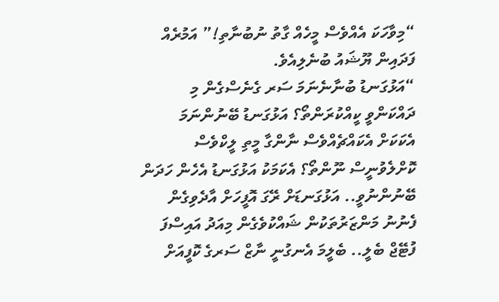“މިވާހަކަ އެއްވެސް މީހެއް ގާތު ނުބުނާތި!” އަމުރެއް ފަދައިން ޔޫޝައު ބުނެލިއެވެ.
“އަޅުގަނޑު ބުނާނެނަމަ ސަރ ގެނެސްގެން މި ދައްކަންވީ ކީއްކުރަންތޯ؟ އަޅުގަނޑު ބޭނުންނަމަ އެކަކަށް އެކައްޗެއްވެސް ނާންގާ މީތި ލީކްވެސް ކޮށްލެވުނީސް ނޫންތޯ؟ އެކަމަކު އަޅުގަނޑު އެހެން ހަދަން ބޭނުންނުވީ.. އަޅުގަނޑަށް ރޭގަ އޮފީހަށް އާދެވިގެން ފެނުނު މަންޒަރުތަކުން ޝައްކުވެގެން މިއަދު އައިސްފަ ފުޓޭޖް ބެލީ.. ބެލީމަ އެނގުނީ ނާޒް ސަރގެ ކޮފީއަށް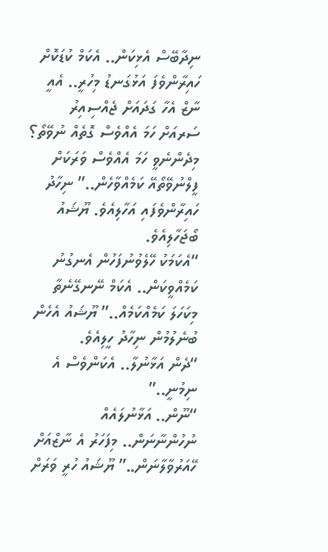ނިދާބޭސް އެޅިކަން.. އެކަމް ކުޑަކޮށް ހައިރާންވެފަ އަޅުގަނޑު މިހުރީ.. އެއީ ނާޒް އެހާ ގަދައަށް ޖެއްސިއިރު ސަރއަށް ހަމަ އެއްވެސް ގޮތެއް ނުވޭތޯ؟ މިދެންނެވީ ހަމަ އެއްވެސް ވަރަކަށް ފީލްނުވޭތޯއޭ ކަމެއްވާހެން..” ނިހާދު ހައިރާންވެފައި އަހާލިއެވެ. ޔޫޝައު ބޯޖަހާލިއެވެ.
“އެކަމަކު ހޭލެވުނުފަހުން އެނގުނު ކަމެއްވީކަން.. އެކަމް ނޭނގޭނެތާ މިކަހަލަ ކަމެއްކަމެއް..” ޔޫޝައު އެހެން ބުނެލުމުން ނިހާދު ހީލިއެވެ.
“ދެން އަޅާނުލާ.. އެކަންވެސް އެ ނިމުނީ..”
“ނޫން.. އަޅާނުލައެއް ނުހުންނާނަން.. މިފަހަރު އެ ނާޒްއަށް ހޭއަރުވާލާނަން..” ޔޫޝައު ހުރީ ވަރަށް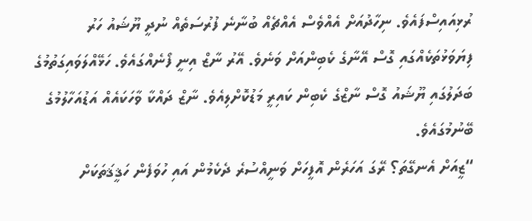ރުޅިއައިސްފައެވެ. ނިހާދުއަށް އެއްވެސް އެއްޗެއް ބުނާނެ ފުރުސަތެއް ނުދީ ޔޫޝައު ހަރު ފިޔަވަޅުތަކެއްގައި ގޮސް އޭނާގެ ކެބިންއަށް ވަނެވެ. އޭރު ނާޒް އިނީ ފޯނެއްގައެވެ. ހަޅޭއްލަވައިގަތުމުގެ ބަދަލުގައި ޔޫޝައު ގޮސް ނާޒްގެ ކެބިން ކައިރީ މަޑުކޮށްލިއެވެ. ނާޒް ދައްކާ ވާހަކައެއް އަޑުއަހާލުމުގެ ބޭނުމުގައެވެ.
“ޒީއަށް އެނގޭތަ؟ ރޭގަ އަހަރެން އޮފީހަށް ވަނީއްސުރެ ދެކެމުން އައި ހުވަފެން ހަޤީޤަތަކަށް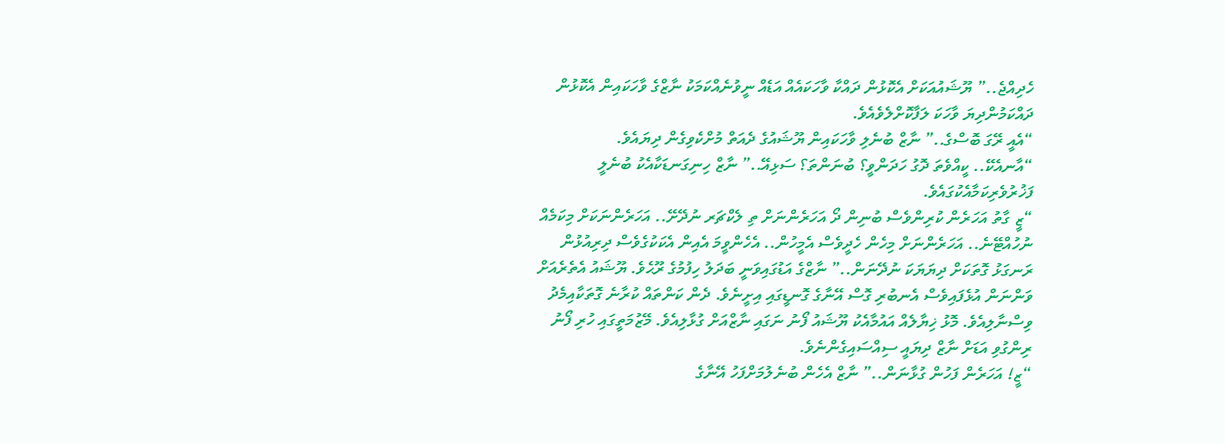ހެދިއްޖެ..” ޔޫޝައުއަކަށް އެކޮޅުން ދައްކާ ވާހަކައެއް އަޑެއް ނީވުނެއްކަމަކު ނާޒްގެ ވާހަކައިން އެކޮޅުން ދައްކަމުންދިޔަ ވާހަކަ ލަފާކޮށްލެވެއެވެ.
“އެއީ ރޭގަ ބޮސްގެ..” ނާޒް ބުނެލި ވާހަކައިން ޔޫޝައުގެ ދެއަތް މުށްކެވިގެން ދިޔައެވެ.
“އާނއެކޭ.. ކީއްވެތަ ދޮގު ހަދަންވީ؟ ބުނަންތަ؟ ސަޅިއޭ..” ނާޒް ހިނިގަނޑަކާއެކު ބުނެލީ ފަޚުރުވެރިކަމާއެކުގައެވެ.
“ޒީ ގާތު އަހަރެން ކުރިންވެސް ބުނިން ދޯ އަހަރެންނަށް ތި ލެކްޗަރ ނުދޭށޭ.. އަހަރެންނަކަށް މިކަމެއް ނުހުއްޓޭނެ.. އަހަރެންނަށް މިހެން ހެދީވެސް އެމީހުން.. އެހެންވީމަ އެއިން އެކަކުގެވެސް ދިރިއުޅުން ރަނގަޅު ގޮތަކަށް ދިޔަޔަކަ ނުދޭނަން..” ނާޒްގެ އަޑުގައިވަނީ ބަދަލު ހިފުމުގެ ރޫޙެވެ. ޔޫޝައު އެތެރެއަށް ވަންނަން އުޅެފައިވެސް އެނބުރި ގޮސް އޭނާގެ ގޮނޑީގައި އިށީނެވެ. ދެން ކަންތައް ކުރާނެ ގޮތަކާއިމެދު ވިސްނާލިއެވެ. މޮޅު ޚިޔާލެއް އައުމާއެކު ޔޫޝައު ފޯނު ނަގައި ނާޒްއަށް ގުޅާލިއެވެ. މޭޒުމަތީގައި ހުރި ފޯނު ރިންގުވި އަޑަށް ނާޒް ދިޔައީ ސިއްސައިގެންނެވެ.
“ޒީ! އަހަރެން ފަހުން ގުޅާނަން..” ނާޒް އެހެން ބުނެލުމަށްފަހު އޭނާގެ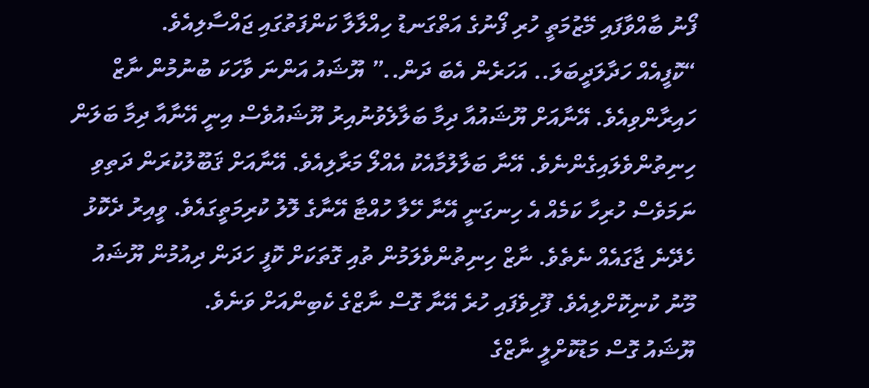ފޯނު ބާއްވާފައި މޭޒުމަތީ ހުރި ފޯނުގެ އަތްގަނޑު ހިއްލާލާ ކަންފަތުގައި ޖައްސާލިއެވެ.
“ކޮފީއެއް ހަދާލަދީބަލަ.. އަހަރެން އެބަ ދަން..” ޔޫޝައު އަންނަ ވާހަކަ ބުނުމުން ނާޒް ހައިރާންވިއެވެ. އޭނާއަށް ޔޫޝައުއާ ދިމާ ބަލާލެވުނުއިރު ޔޫޝައުވެސް އިނީ އޭނާއާ ދިމާ ބަލަން ހިނިތުންވެލައިގެންނެވެ. އޭނާ ބަލާލުމާއެކު އެއްލޯ މަރާލިއެވެ. އޭނާއަށް ޤަބޫލުކުރަން ދަތިވި ނަމަވެސް ހުރިހާ ކަމެއް އެ ހިނގަނީ އޭނާ ހޭލާ ހުއްޓާ އޭނާގެ ލޮލު ކުރިމަތީގައެވެ. ވީއިރު ދެކޮޅު ހެދޭނެ ޖާގައެއް ނެތެވެ. ނާޒް ހިނިތުންވެލަމުން ތުއި ގޮތަކަށް ކޮފީ ހަދަން ދިއުމުން ޔޫޝައު މޫނު ކުނިކޮށްލިއެވެ. ފޫހިވެފައި ހުރެ އޭނާ ގޮސް ނާޒްގެ ކެބިންއަށް ވަނެވެ.
ޔޫޝައު ގޮސް މަޑުކޮށްލީ ނާޒްގެ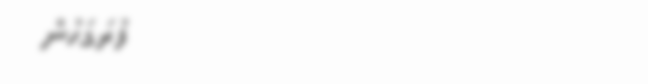ފުރަގަހުން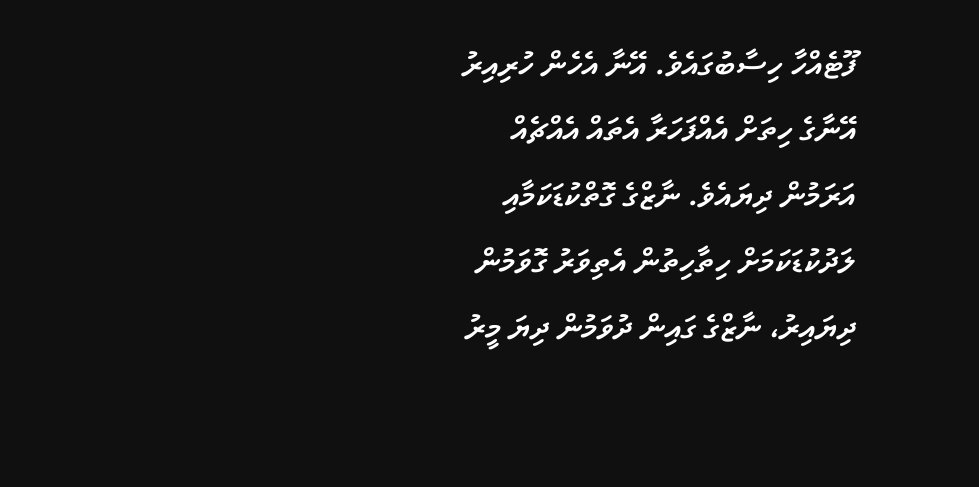ފޫޓެއްހާ ހިސާބުގައެވެ. އޭނާ އެހެން ހުރިއިރު އޭނާގެ ހިތަށް އެއްފަހަރާ އެތައް އެއްޗެއް އަރަމުން ދިޔައެވެ. ނާޒްގެ ގޮތްކުޑަކަމާއި ލަދުކުޑަކަމަށް ހިތާހިތުން އެތިވަރު ގޮވަމުން ދިޔައިރު، ނާޒްގެ ގައިން ދުވަމުން ދިޔަ މީރު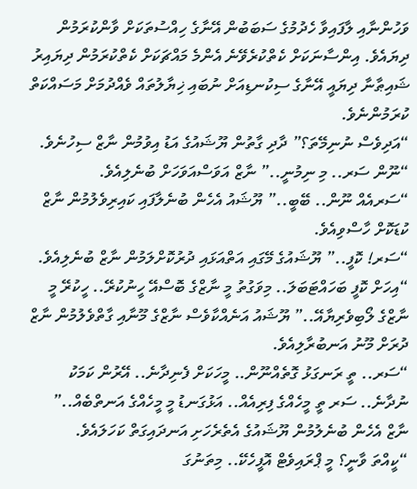ވަހުންނާއި ލާފައިވާ ހެދުމުގެ ސަބަބުން އޭނާގެ ހިއްސުތަކަށް ވާންކުރަމުން ދިޔައެވެ. އިންސާނަކަށް ކެތްކުރެވޭނެ އެންމެ މައްޗަކަށް ކެތްކުރަމުން ދިޔައިރު ޝައިޠާނާ ދިޔައީ އޭނާގެ ސިކުނޑިއަށް ނުބައި ޚިޔާލުތައް ވެއްދުމަށް މަސައްކަތް ކުރަމުންނެވެ.
“އަދިވެސް ނުނިމޭތަ؟” ދާދި ގާތުން ޔޫޝައުގެ އަޑު އިވުމުން ނާޒް ސިހުނެވެ.
“ނޫން ސަރ.. މި ނިމުނީ..” ނާޒް އަވަސްއަވަހަށް ބުނެލިއެވެ.
“ސަރއެއް ނޫން.. ބޭބީ..” ޔޫޝައު އެހެން ބުނެލާފައި ކައިރިވެލުމުން ނާޒް ކުޑަކޮށް ހާސްވިއެވެ.
“ސަރ! ކޮފީ..” ޔޫޝައުގެ މޭގައި އަތްއަޅައި ދުރުކޮށްލަމުން ނާޒް ބުނެލިއެވެ.
“އިހަށް ކޮފީ ބަހައްޓަބަލަ.. މިވަގުތު މީ ނާޒްގެ ބޮސްއޭ ހީނުކުރޭ.. ހީކުރޭ މީ ނާޒްގެ ލޯބިވެރިޔާއޭ..” ޔޫޝައު އަނެއްކާވެސް ނާޒްގެ މޫނާއި ގާތްވެލުމުން ނާޒް ދުރަށް މޫނު އަނބުރާލިއެވެ.
“ސަރ.. ތީ ރަނގަޅު ގޮތެއްނޫން.. މީހަކަށް ފެނިދާނެ.. އޭރުން ކަމަކު ނުދާނެ.. ސަރ ތީ މީހެއްގެ ފިރިއެއް.. އަޅުގަނޑު މީ މީހެއްގެ އަނތްބެއް..” ނާޒް އެހެން ބުނެލުމުން ޔޫޝައުގެ އެތެރެހަށި އަނދައިގަތް ކަހަލައެވެ.
“ކީއްތަ ވާނީ؟ މީ ޕްރައިވެޓް އޮފީހެކޭ.. މިތަނުގަ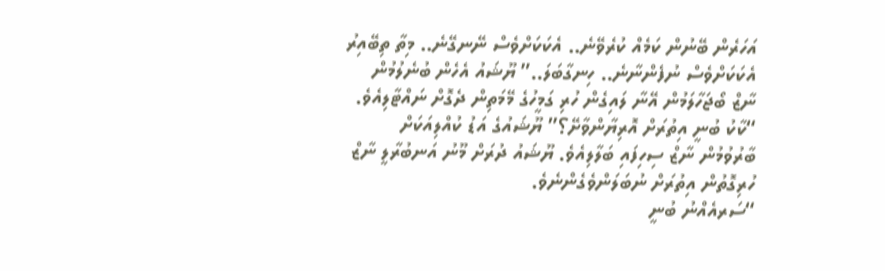އަހަރެން ބޭނުން ކަމެއް ކުރެވޭނެ.. އެކަކަށްވެސް ނޭނގޭނެ.. މިތާ ތިބޭއިރު އެކަކަށްވެސް ނުފެންނާނެ.. ހިނގާބަލަ..” ޔޫޝައު އެހެން ބުނެލުމުން ނާޒް ބޯޖަހާލަމުން އޭނާ ލައިގެން ހުރި ގަމީހުގެ މޭމަތިން ދެގޮށް ނައްޓާލިއެވެ.
“ކާކު ބުނީ އިތުރަށް އޮރިޔާންވާށޭ؟” ޔޫޝައުގެ އަޑު ކުއްލިއަކަށް ބާރުވުމުން ނާޒް ސިހިފައި ބަލާލިއެވެ. ޔޫޝައު ދުރަށް މޫނު އަނބުރާލީ ނާޒް ހުރިގޮތުން އިތުރަށް ނުބަލަންވެގެންނެވެ.
“ސަރއެއްނު ބުނީ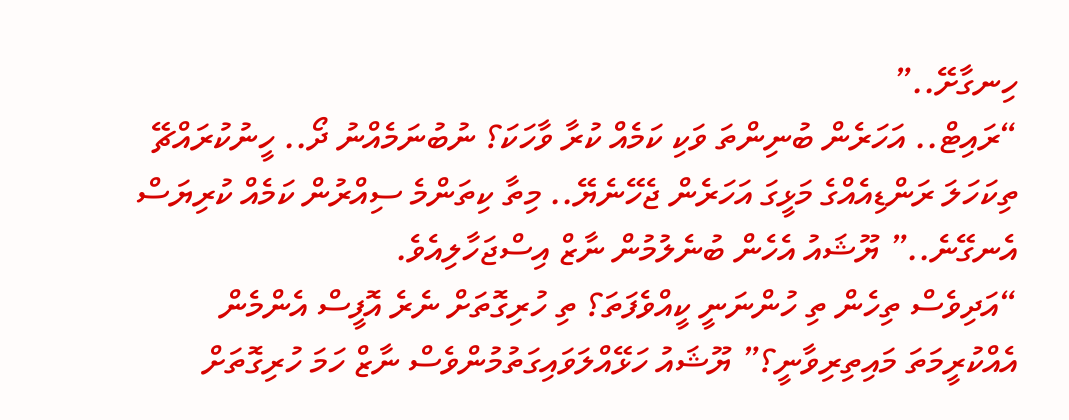ހިނގާށޭ..”
“ރައިޓް.. އަހަރެން ބުނިންތަ ވަކި ކަމެއް ކުރާ ވާހަކަ؟ ނުބުނަމެއްނު ދޯ.. ހީނުކުރައްޗޭ ތިކަހަލަ ރަންޑިއެއްގެ މަޅީގަ އަހަރެން ޖެހޭނެޔޭ.. މިތާ ކިތަންމެ ސިއްރުން ކަމެއް ކުރިޔަސް އެނގޭނެ..” ޔޫޝައު އެހެން ބުނެލުމުން ނާޒް އިސްޖަހާލިއެވެ.
“އަދިވެސް ތިހެން ތި ހުންނަނީ ކީއްވެފަތަ؟ ތި ހުރިގޮތަށް ނެރެ އޮފީސް އެންމެން އެއްކުރީމަތަ މައިތިރިވާނީ؟” ޔޫޝައު ހަޅޭއްލަވައިގަތުމުންވެސް ނާޒް ހަމަ ހުރިގޮތަށް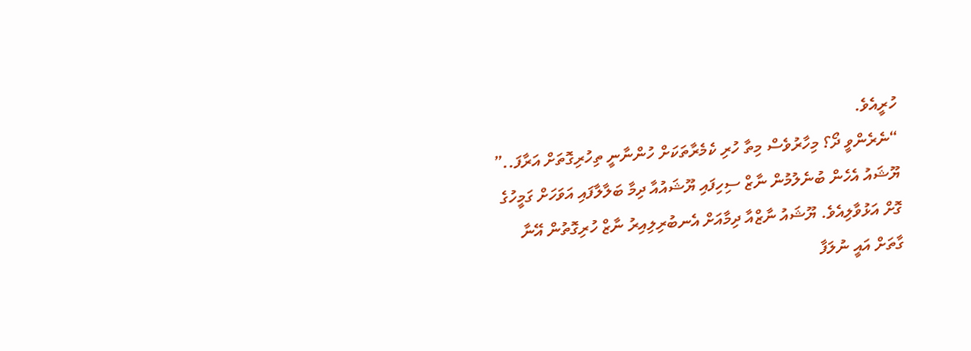ހުރީއެވެ.
“ނެރެންވީ ދޯ؟ މިހާރުވެސް މިތާ ހުރި ކެމެރާތަކަށް ހުންނާނީ ތިހުރިގޮތަށް އަރާފަ..” ޔޫޝައު އެހެން ބުނެލުމުން ނާޒް ސިހިފައި ޔޫޝައުއާ ދިމާ ބަލާލާފައި އަވަހަށް ގަމީހުގެ ގޮށް އަޅުވާލިއެވެ. ޔޫޝައު ނާޒްއާ ދިމާއަށް އެނބުރިލިއިރު ނާޒް ހުރިގޮތުން އޭނާ ގާތަށް އައީ ނުލަފާ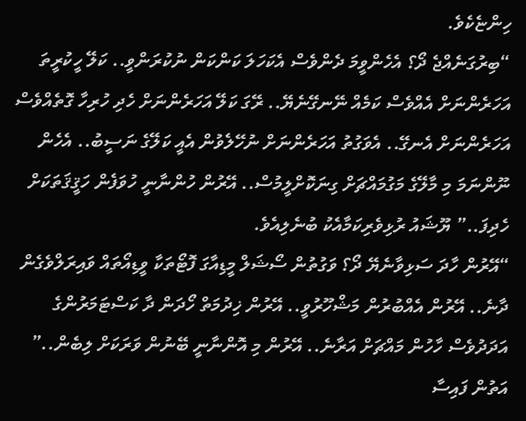ހިންޏެކެވެ.
“ބިރުގަނެއްޖެ ދޯ؟ އެހެންވީމަ ދެންވެސް އެކަހަލަ ކަންކަން ނުކުރަންވީ.. ކަލޭ ހީކުރީތަ އަހަރެންނަށް އެއްވެސް ކަމެއް ނޭނގޭނެޔޭ.. ރޭގަ ކަލޭ އަހަރެންނަށް ހެދި ހުރިހާ ގޮތެއްވެސް އަހަރެންނަށް އެނގޭ.. އެވަގުތު އަހަރެންނަށް ނުހޭލެވުން އެއީ ކަލޭގެ ނަސީބު.. އެހެން ނޫންނަމަ މި މާލޭގެ މަގުމައްޗަށް ގިނަކޮށްލީމުސް.. އޭރުން ހުންނާނީ ހުވަފެން ހަޤީޤަތަކަށް ހެދިފަ..” ޔޫޝައު ރުޅިވެރިކަމާއެކު ބުނެލިއެވެ.
“އޭރުން ހާދަ ސަޅިވާނެޔޭ ދޯ؟ ވަގުތުން ސޯޝަލް މީޑިއާގަ ފޮޓޯތަކާ ވީޑިއޯތައް ވައިރަލްވެގެން ދާނެ.. އޭރުން އެއްބުރުން މަޝްހޫރުވީ.. އޭރުން ޚިދުމަތް ހޯދަން ދާ ކަސްޓަމަރުންގެ އަދަދުވެސް ހާހުން މައްޗަށް އަރާނެ.. އޭރުން މި އޮންނާނީ ބޭނުން ވަރަކަށް ލިބެން..” އަތުން ފައިސާ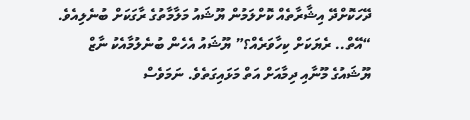ދޭހަކޮށްދޭ އިޝާރާތެއް ކޮށްލަމުން ޔޫޝައު މަލާމާތުގެ ރާގަކަށް ބުނެލިއެވެ.
“އޭތް.. ރެޔަކަށް ކިހާވަރެއް؟” ޔޫޝައު އެހެން ބުނެލުމާއެކު ނާޒް ޔޫޝައުގެ މޫނާއި ދިމާއަށް އަތް މަޅައިގަތެވެ. ނަމަވެސް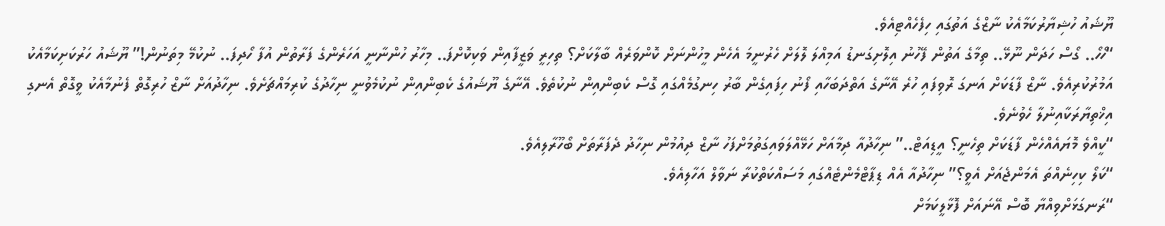ޔޫޝައު ހުޝިޔާރުކަމާއެކު ނާޒްގެ އަތުގައި ހިފެހެއްޓިއެވެ.
“ހޯހޯ.. ގޯސް ހަދަން ނޫޅޭ.. ތިމާގެ އަތުން ފޭހުނު އިލޮށިގަނޑު އަމިއްލަ ލޮލަށް ހެރުނީމަ އެހެން މީހުންނަށް ކޮންވަރެއް ބާލާކަށް؟ ތިހިރީ ވަޒީފާއިން ވަކިކޮށްފަ.. މިހާރު ހުންނާނީ އަހަރެންގެ ފަރާތުން އުފާ ހޯދިފަ.. ނުކުމޭ މިތަނުން!” ޔޫޝައު ހަރުކަށިކަމާއެކު އަމުރުކުރިއެވެ. ނާޒް ފާޑަކަށް އަނގަ ރޮވިފައި ހުރެ އޭނާގެ އަތްދަބަހާއި ފޯނު ހިފައިގެން ބާރު ހިނގުމެއްގައި ގޮސް ކެބިންއިން ނުކުތެވެ. އޭނާގެ ޔޫޝައުގެ ކެބިންއިން ނުކުމެވުނީ ނިހާދުގެ ކުރިމައްޗަށެވެ. ނިހާދުއަށް ނާޒް ހުރިގޮތް ފެނުމާއެކު ވީގޮތް އެނގި އިޚްތިޔާރަކާއިނުލާ ހެވުނެވެ.
“ކީއްވެ މޮޔައެއްހެން ފާޑަކަށް ތިހެނީ؟ އީޑިއަޓް..” ނިހާދުއާ ދިމާއަށް ހަޅޭއްލަވައިގަތުމަށްފަހު ނާޒް ދިއުމުން ނިހާދު ދެފަރާތަށް ބޯހޫރާލިއެވެ.
“ކަލޯ ކިހިނެއްތަ އެމަންޖެއަށް އެވީ؟” ނިހާދުއާ އެއް ޑިޕާޓްމެންޓެއްގައި މަސައްކަތްކުރާ ނަވާލް އަހާލިއެވެ.
“ރަނގަޅަށްވިއްޔާ ބޮސް އޭނައަށް ފޮޅާލީކަމަށް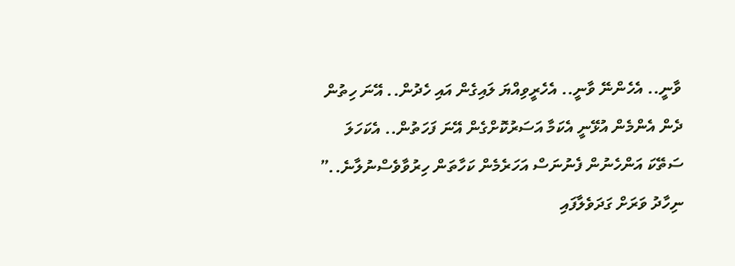ވާނީ.. އެހެންނޭ ވާނީ.. އެހެރީވިއްޔަ ލައިގެން އައި ހެދުން.. އޭނަ ހިތުން ދެން އެންމެން އުޅޭނީ އެކަމާ އަސަރުކޮށްގެން އޭނަ ފަހަތުން.. އެކަހަލަ ސަތޭކަ އަންހެނުން ފެނުނަސް އަހަރެމެން ކަހާތަން ހިރުވާވެސްނުލާނެ..” ނިހާދު ވަރަށް ގަދަވެލާފައި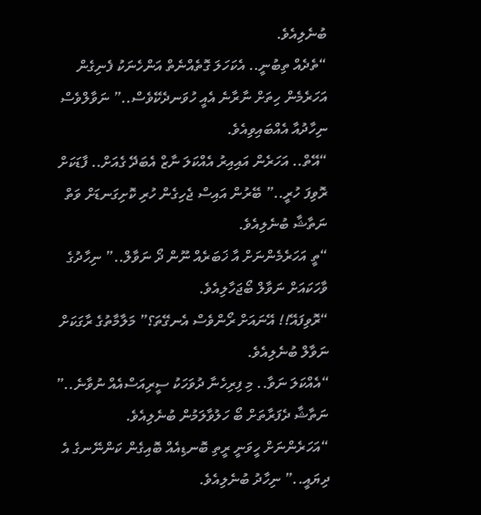ބުނެލިއެވެ.
“ތެދެއް ތިބުނީ.. އެކަހަލަ ގޮތެއްނެތް އަންހެނަކު ފެނިގެން އަހަރެމެން ހިތަށް ނާރާނެ އެއީ ހުވަނދެކޭވެސް..” ނަވާލްވެސް ނިހާދުއާ އެއްބައިވިއެވެ.
“އޭތް.. އަހަރެން އައިއިރު އެއްކަލަ ނާޒް އެބަދޭ ގެއަށް.. ފާޑަކަށް ރޮވިފަ ހުރީ..” ބޭރުން އައިސް ޖެހިގެން ހުރި ކޮށިގަނޑަށް ވަތް ނަތާޝާ ބުނެލިއެވެ.
“ތީ އަހަރެމެންނަށް އާ ޚަބަރެއް ނޫން ދޯ ނަވާލް..” ނިހާދުގެ ވާހަކައަށް ނަވާލް ބޯޖަހާލިއެވެ.
“ރޮވިފައޭ!! އޭނައަށް ރޯންވެސް އެނގޭތަ؟” މަލާމާތުގެ ރާގަކަށް ނަވާލް ބުނެލިއެވެ.
“އެއްކަލަ ނަވާ.. މި ފިރިހެނާ ދުވަހަކު ސީރިއަސްއެއް ނުވާނެ..” ނަތާޝާ ދެފަރާތަށް ބޯ ހަލުވާލަމުން ބުނެލިއެވެ.
“އަހަރެންނަށް ހީވަނީ ރީތި ބޮނޑިއެއް ބޮއިގެން ކަންނޭނގެ އެ ދިޔައީ..” ނިހާދު ބުނެލިއެވެ.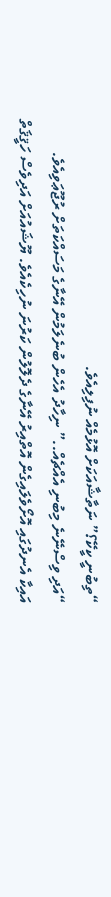“ތިބުނީ ކީކޭ؟” ނަތާޝާއަކަށް އޮޅުމެއް ނުފިލިއެވެ.
“އަދި ވިސްނޭނެ މިބުނި އެއްޗެއް..” ނިހާދު އެހެން ބުނެލަމުން އޭނާގެ މަސައްކަތަށް ރުޖޫޢަވިއެވެ.
އައިކާ އެނދުގައި އޮށޯވެލައިގެން އޮތްއިރު އޭނާގެ ދެލޮލުން ކަރުނަ ނުހިކެއެވެ. ޔޫޝައުއަށް އަދިވެސް ހަޤީޤަތް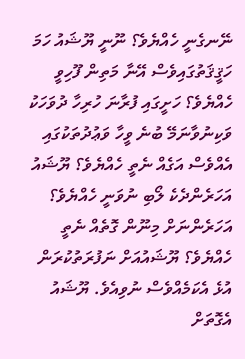ނޭނގެނީ ހެއްޔެވެ؟ ނޫނީ ޔޫޝައު ހަމަ ހަޤީޤަތުގައިވެސް އޭނާ މަތިން ފޫހިވީ ހެއްޔެވެ؟ ހަށީގައި ފުރާނަ ހުރިހާ ދުވަހަކު ވަކިނުވާނަމޭ ބުނެ ވީހާ ވަޢުދުތަކުގައި އެއްވެސް އަގެއް ނެތީ ހެއްޔެވެ؟ ޔޫޝައު އަހަރެންދެކެ ލޯބި ނުވަނީ ހެއްޔެވެ؟ އަހަރެންނަށް މިނޫން ގޮތެއް ނެތީ ހެއްޔެވެ؟ ޔޫޝައުއަށް ނަފުރަތުކުރަން އުޅެ އެކަމެއްވެސް ނުވިއެވެ. ޔޫޝައު އެގޮތަށް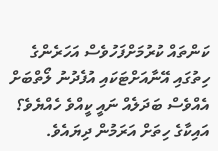ކަންތައް ކުރުމަށްފަހުވެސް އަހަރެންގެ ހިތުގައި އޭނާއަށްޓަކައި އުފެދުނު ލޯތްބަށް އެއްވެސް ބަދަލެއް ނައީ ކީއްވެ ހެއްޔެވެ؟ އައިކާގެ ހިތަށް އަރަމުން ދިޔައެވެ.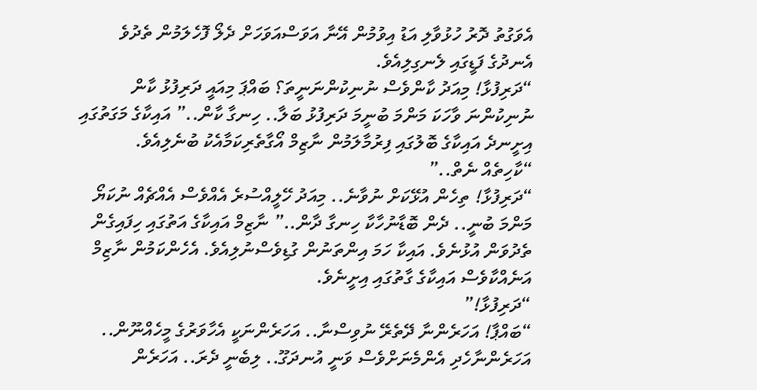އެވަގުތު ދޮރު ހުޅުވާލި އަޑު އިވުމުން އޭނާ އަވަސްއަވަހަށް ދެލޯ ފޮހެލަމުން ތެދުވެ އެނދުގެ ފަޑީގައި ލެނގިލިއެވެ.
“ދަރިފުޅާ! މިއަދު ކާންވެސް ނުނިކުންނަނީތަ؟ ބައްޕަ މިއައީ ދަރިފުޅު ކާން ނުނިކުންނަ ވާހަކަ މަންމަ ބުނީމަ ދަރިފުޅު ބަލާ.. ހިނގާ ކާން..” އައިކާގެ މަގަތުގައި އިށީނދެ އައިކާގެ ބޮލުގައި ފިރުމާލަމުން ނާޒިމް އޯގާތެރިކަމާއެކު ބުނެލިއެވެ.
“ކާހިތެއް ނެތް..”
“ދަރިފުޅާ! ތިހެން އުޅޭކަށް ނުވާނެ.. މިއަދު ހޭލީއްސުރެ އެއްވެސް އެއްޗެއް ނުކަޔޯ މަންމަ ބުނީ.. ދެން ބޮޑާނުހާކާ ހިނގާ ދާން..” ނާޒިމް އައިކާގެ އަތުގައި ހިފައިގެން ތެދުވަން އުޅުނެވެ. އައިކާ ހަމަ އިންތަނުން ގުޑިވެސްނުލިއެވެ. އެހެންކަމުން ނާޒިމް އަނެއްކާވެސް އައިކާގެ ގާތުގައި އިށީނެވެ.
“ދަރިފުޅާ!”
“ބައްޕާ! އަހަރެންނާ ދޭތެރޭ ނުވިސްނާ.. އަހަރެންނަކީ އެހާވަރުގެ މީހެއްނޫން.. އަހަރެންނާހެދި އެންމެނަށްވެސް ވަނީ އުނދަގޫ.. ލިބެނީ ދެރަ.. އަހަރެން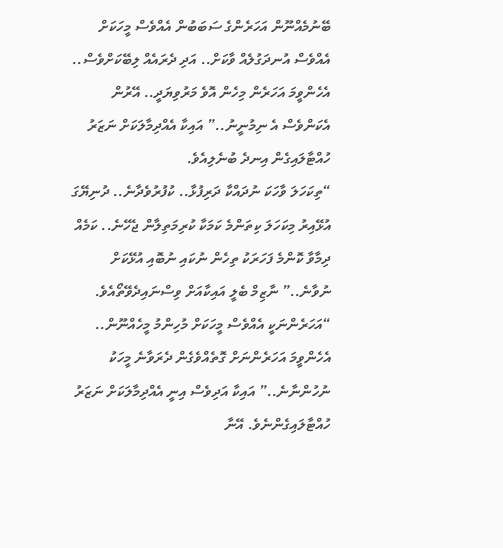ބޭނުމެއްނޫން އަހަރެންގެ ސަބަބުން އެއްވެސް މީހަކަށް އެއްވެސް އުނދަގުލެއް ވާކަށް.. އަދި ދެރައެއް ލިބޭކަށްވެސް.. އެހެންވީމަ އަހަރެން މިހެން އޮވެ މަރުވިޔަދީ.. އޭރުން އެކަންވެސް އެ ނިމުނީނު..” އައިކާ އެއްދިމާލަކަށް ނަޒަރު ހުއްޓާލައިގެން އިނދެ ބުނެލިއެވެ.
“ތިކަހަލަ ވާހަކަ ނުދައްކާ ދަރިފުޅާ.. ކުފުރުވެދާނެ.. ދުނިޔޭގަ އުޅޭއިރު މިކަހަލަ ކިތަންމެ ކަމަކާ ކުރިމަތިލާން ޖެހޭނެ.. ކަމެއް ދިމާވާ ކޮންމެ ފަހަރަކު ތިހެން ނުކައި ނުބޮއި އުޅޭކަށް ނުވާނެ..” ނާޒިމް ބެލީ އައިކާއަށް ވިސްނައިދެވޭތޯއެވެ.
“އަހަރެންނަކީ އެއްވެސް މީހަކަށް މުހިންމު މީހެއްނޫން.. އެހެންވީމަ އަހަރެންނަށް ގޮތެއްވެގެން ދެރަވާނެ މީހަކު ނުހުންނާނެ..” އައިކާ އަދިވެސް އިނީ އެއްދިމާލަކަށް ނަޒަރު ހުއްޓާލައިގެންނެވެ. އޭނާ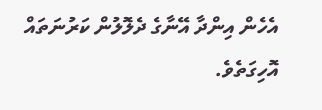އެހެން އިންދާ އޭނާގެ ދެލޮލުން ކަރުނަތައް އޮހިގަތެވެ.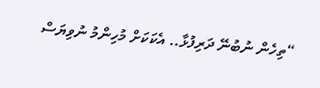“ތިހެން ނުބުނޭ ދަރިފުޅާ.. އެކަކަށް މުހިންމު ނުވިޔަސް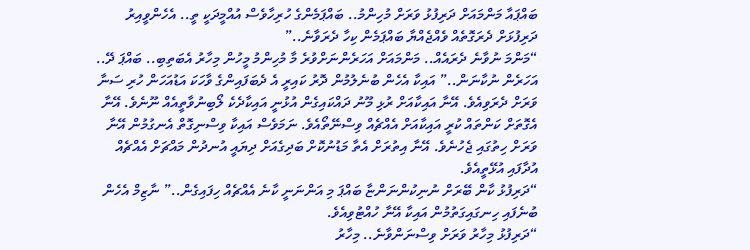ބައްޕައާ މަންމައަށް ދަރިފުޅު ވަރަށް މުހިންމު.. ބައްޕަމެންގެ ހުރިހާވެސް އުއްމީދަކީ ތީ.. އެހެންވީއިރު ދަރިފުޅަށް ދެރަގޮތެއް ވެއްޖެއްޔާ ބައްޕަމެން ކިހާ ދެރަވާނެ..”
“މަންމަ ނުވާނެ ދެރައެއް.. މަންމައަށް އަހަރެންނަށްވުރެ މާ މުހިންމު މީހުން މިހާރު އެބަތިބި.. ބައްޕަ ދޭ.. އަހަރެން ނުކާނަން..” އައިކާ އެހެން ބުނެލުމުން ދޮރު ކައިރީ އެ ދެބަފައިންގެ ވާހަކަ އަޑުއަހަން ހުރި ސަނާ ވަރަށް ދެރަވިއެވެ. އޭނާ އައިކާއަށް ރުޅި މޫނު ދައްކައިގެން އުޅުނީ އައިކާދެކެ ލޯބިނުވާތީއެއް ނޫނެވެ. އޭނާ އެގޮތަށް ކަންތައް ކުރީ އައިކާއަށް އެއްޗެއް ވިސްނޭތޯއެވެ. ނަމަވެސް އައިކާ ވިސްނިގޮތް އެނގުމުން އޭނާ ވަރަށް ހިތުގައި ޖެހުނެވެ. އޭނާ އިތުރަށް އެތާ މަޑުނުކޮށް ބަދިގެއަށް ދިޔައީ އުނދުން މައްޗަށް އެއްޗެއް އުދާފައި އުޅޭތީއެވެ.
“ދަރިފުޅު ކާން ބޭރަށް ނުނިކުންނަންޏާ ބައްޕަ މި އަންނަނީ ކާނެ އެއްޗެއް ހިފައިގެން..” ނާޒިމް އެހެން ބުނެފައި ހިނގައިގަތުމުން އައިކާ އޭނާ ހުއްޓުވިއެވެ.
“ދަރިފުޅު މިހާރު ވަރަށް ވިސްނަންވާނެ.. މިހާރު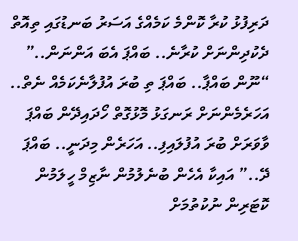ދަރިފުޅު ކުރާ ކޮންމެ ކަމެއްގެ އަސަރު ބަނޑުގައި ތިއޮތް ދެކުދިންނަށް ކުރާނެ.. ބައްޕަ އެބަ އަންނަން..”
“ނޫން ބައްޕާ.. ބައްޕަ ތި ބުރަ އުފުލާނެކަމެއް ނެތް.. އަހަރެމެންނަށް ރަނގަޅު މޮޅުގޮތް ހޯދައިދޭން ބައްޕަ ވާވަރަށް ބުރަ އުފުލައިފި.. އަހަރެން މިދަނީ.. ބައްޕަ ދޭ..” އައިކާ އެހެން ބުނެލުމުން ނާޒިމް ހީލަމުން ކޮޓަރިން ނުކުތުމަށް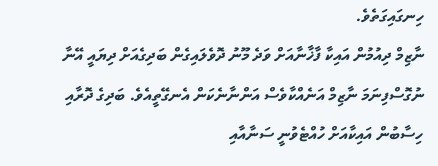ހިނގައިގަތެވެ.
ނާޒިމް ދިއުމުން އައިކާ ފާޚާނާއަށް ވަދެ މޫނު ދޮވެލައިގެން ބަދިގެއަށް ދިޔައީ އޭނާ ނުގޮސްފިނަމަ ނާޒިމް އަނެއްކާވެސް އަންނާނެކަން އެނގޭތީއެވެ. ބަދިގެ ދޮރާއި ހިސާބުން އައިކާއަށް ހުއްޓެވުނީ ސަނާއާއި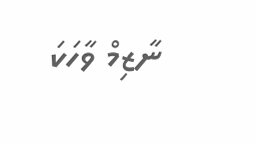ނާޒިމް ވާހަކަ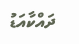ދައްކާއަޑު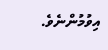އިވުމުންނެވެ.